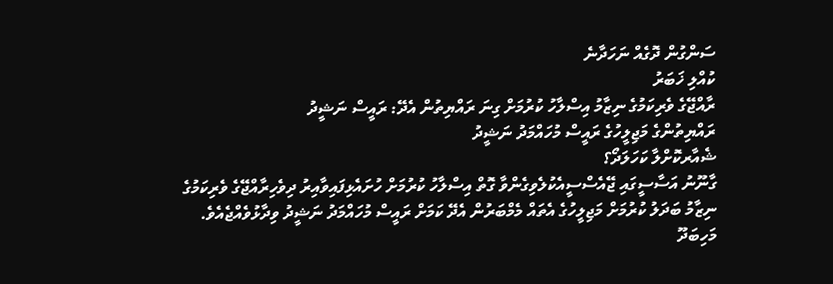ސަންގުން ދޮގެއް ނަހަދާނެ
ކުއްލި ޚަބަރު
ރާއްޖޭގެ ވެރިކަމުގެ ނިޒާމު އިސްލާހު ކުރުމަށް ގިނަ ރައްޔިތުން އެދޭ: ރައީސް ނަޝީދު
ރައްޔިތުންގެ މަޖިލީހުގެ ރައީސް މުހައްމަދު ނަޝީދު
ޝެއާރކޮށްލާ ކަހަލަދޯ؟
ގާނޫނު އަސާސީގައި ޖޭއެސްސީއެކުލެވިގެންވާ ގޮތް އިސްލާހު ކުރުމަށް ހުށައެޅިފައިވާއިރު ދިވެހިރާއްޖޭގެ ވެރިކަމުގެ ނިޒާމު ބަދަލު ކުރުމަށް މަޖިލީހުގެ އެތައް މެމްބަރުން އެދޭ ކަމަށް ރައީސް މުހައްމަދު ނަޝީދު ވިދާޅުވެއްޖެއެވެ.
މަހިބަދޫ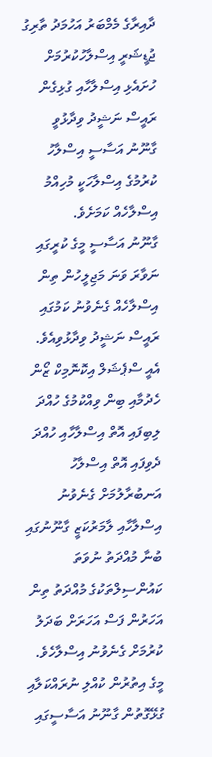ދާއިރާގެ މެމްބަރު އަހުމަދު ތާރިގު ޖުޑީޝަރީ އިސްލާހުކުރުމަށް ހުށައެޅި އިސްލާހާއި ގުޅިގެން ރައީސް ނަޝީދު ވިދާޅުވީ ގާނޫނު އަސާސީ އިސްލާހު ކުރުމުގެ އިސްލާހަކީ މުހިއްމު އިސްލާހެއް ކަމަށެވެ.
ގާނޫނު އަސާސީ މީގެ ކުރީގައި ނަވާރަ ވަނަ މަޖިލީހުން ތިން އިސްލާހެއް ގެނެވުނު ކަމުގައި ރައީސް ނަޝީދު ވިދާޅުވިއެވެ.
އެއީ ސްޕެޝަލް އިކޮނޮމިކް ޒޯން ހެދުމާއި ބިން ވިއްކުމުގެ ހުއްދަ ލިބިފައި އޮތް އިސްލާހާއި ހުއްދަ ދެވިފައި އޮތް އިސްލާހު އަނބުރާލުމަށް ގެނެވުނު އިސްލާހާއި ލާމަރުކަޒީ ގާނޫނުގައި ބުނާ މުއްދަތު ނުވަތަ ކައުންސިލްތަކުގެ މުއްދަތު ތިން އަހަރުން ފަސް އަހަރަށް ބަދަލު ކުރުމަށް ގެނެވުނު އިސްލާހެވެ.  މީގެ އިތުރުން ކުއްލި ނުރައްކަލާއި ގުޅޭގޮތުން ގާނޫނު އަސާސީގައި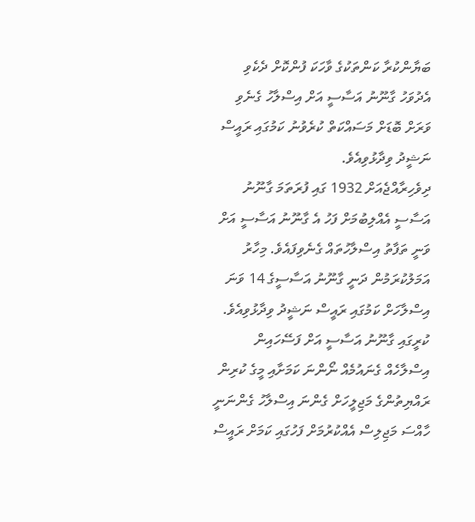ބަޔާންކުރާ ކަންތަކުގެ ވާހަކަ ފުންކޮށް ދެކެވި އެދުވަހު ގާނޫނު އަސާސީ އަށް އިސްލާހު ގެނެވި ވަރަށް ބޮޑަށް މަސައްކަތް ކުރެވުނު ކަމުގައި ރައީސް ނަޝީދު ވިދާޅުވިއެވެ.
ދިވެހިރާއްޖެއަށް 1932 ގައި ފުރަތަމަ ގާނޫނު އަސާސީ އެއްލިބުމަށް ފަހު އެ ގާނޫނު އަސާސީ އަށް ވަނީ ތަފާތު އިސްލާހުތައް ގެނެވިފައެވެ. މިހާރު އަމަލުކުރަމުން ދަނީ ގާނޫނު އަސާސީގެ 14 ވަނަ އިސްލާހަށް ކަމުގައި ރައީސް ނަޝީދު ވިދާޅުވިއެވެ.
ކުރީގައި ގާނޫނު އަސާސީ އަށް ފަސޭހައިން އިސްލާހެއް ގެނައުމެއް ނޯންނަ ކަމަށާއި މީގެ ކުރިން ރައްޔިތުންގެ މަޖިލީހަށް ގެންނަ އިސްލާހު ގެންނަނީ ހާއްސަ މަޖިލިސް އެއްކުރުމަށް ފަހުގައި ކަމަށް ރައީސް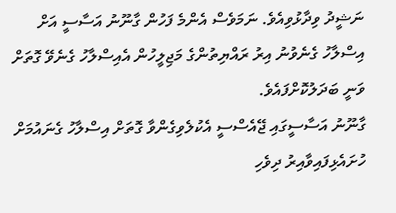ނަޝީދު ވިދާޅުވިއެވެ. ނަމަވެސް އެންމެ ފަހުން ގާނޫނު އަސާސީ އަށް އިސްލާހު ގެނެވުނު އިރު ރައްޔިތުންގެ މަޖިލީހުން އެއިސްލާހު ގެނެވޭ ގޮތަށް ވަނީ ބަދަލުކޮށްފައެވެ.
ގާނޫނު އަސާސީގައި ޖޭއެސްސީ އެކުލެވިގެންވާ ގޮތަށް އިސްލާހު ގެނައުމަށް ހުށައެޅިފައިވާއިރު ދިވެހި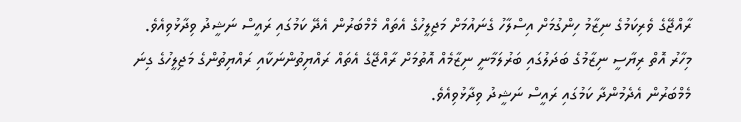ރާއްޖޭގެ ވެރިކަމުގެ ނިޒާމު ހިންގުމަށް އިސްލާހު ގެނައުމަށް މަޖިލީހުގެ އެތައް މެމްބަރުން އެދޭ ކަމުގައި ރައީސް ނަޝީދު ވިދާޅުވިއެވެ. މިހާރު އޮތް ރިޔާސީ ނިޒާމުގެ ބަދަލުގައި ބަރުލަމާނީ ނިޒާމެއް އޮތުމަށް ރާއްޖޭގެ އެތައް ރައްޔިތުންނަކާއި ރައްޔިތުންގެ މަޖިލީހުގެ ގިނަ މެމްބަރުން އެދެމުންދާ ކަމުގައި ރައީސް ނަޝީދު ވިދާޅުވިއެވެ.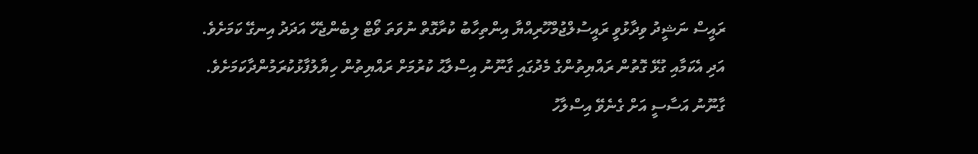ރައީސް ނަޝީދު ވިދާޅުވީ ރައީސުލްޖުމްހޫރިއްޔާ އިންތިހާބު ކުރާގޮތް ނުވަތަ ވޯޓް ލިބެންޖެހޭ އަދަދު އިނގޭ ކަމަށެވެ. އަދި އެކަމާއި ގުޅޭ ގޮތުން ރައްޔިތުންގެ މެދުގައި ގާނޫނު އިސްލާޙު ކުރުމަށް ރައްޔިތުން ހިޔާލުފާޅުކުރަމުންދާކަމަށެވެ.
ގާނޫނު އަސާސީ އަށް ގެނެވޭ އިސްލާހު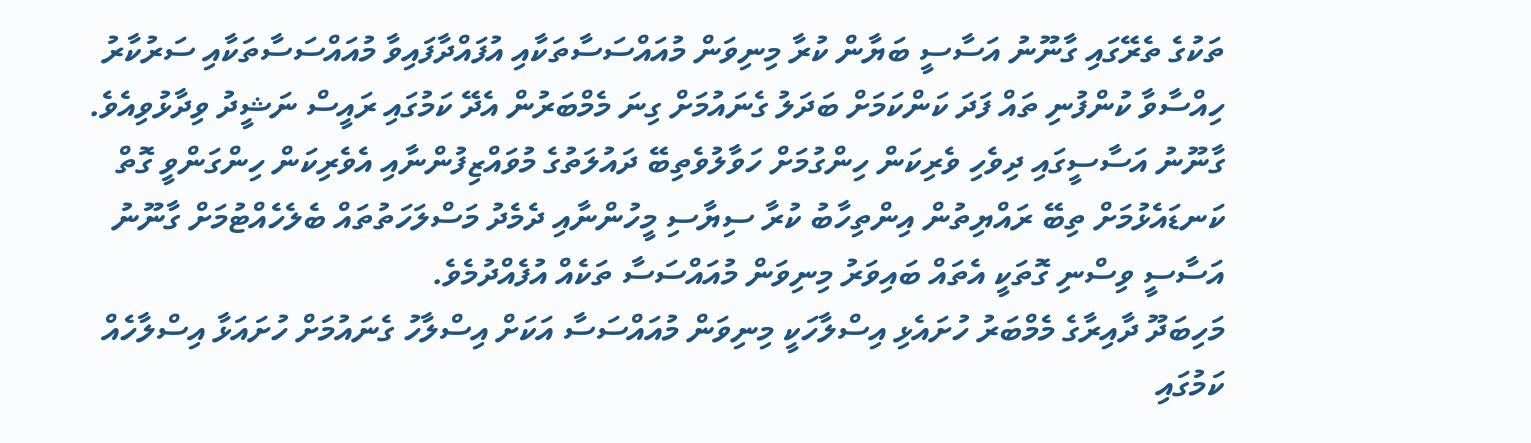ތަކުގެ ތެރޭގައި ގާނޫނު އަސާސީ ބަޔާން ކުރާ މިނިވަން މުއައްސަސާތަކާއި އުފައްދާފައިވާ މުއައްސަސާތަކާއި ސަރުކާރު ހިއްސާވާ ކުންފުނި ތައް ފަދަ ކަންކަމަށް ބަދަލު ގެނައުމަށް ގިނަ މެމްބަރުން އެދޭ ކަމުގައި ރައީސް ނަޝީދު ވިދާޅުވިއެވެ.
ގާނޫނު އަސާސީގައި ދިވެހި ވެރިކަން ހިންގުމަށް ހަވާލުވެތިބޭ ދައުލަތުގެ މުވައްޒިފުންނާއި އެވެރިކަން ހިންގަންވީ ގޮތް ކަނޑައެޅުމަށް ތިބޭ ރައްޔިތުން އިންތިހާބު ކުރާ ސިޔާސި މީހުންނާއި ދެމެދު މަސްލަހަތުތައް ބެލެހެއްޓުމަށް ގާނޫނު އަސާސީ ވިސްނި ގޮތަކީ އެތައް ބައިވަރު މިނިވަން މުއައްސަސާ ތަކެއް އުފެއްދުމެވެ.
މަހިބަދޫ ދާއިރާގެ މެމްބަރު ހުށައެޅި އިސްލާހަކީ މިނިވަން މުއައްސަސާ އަކަށް އިސްލާހު ގެނައުމަށް ހުށައަޅާ އިސްލާހެއް ކަމުގައި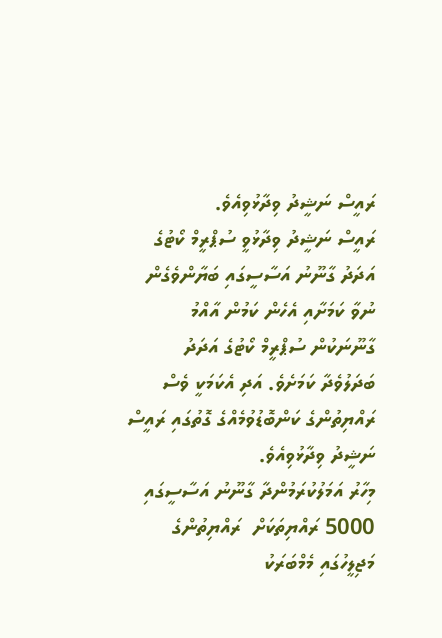ރައީސް ނަޝީދު ވިދާޅުވިއެވެ.
ރައީސް ނަޝީދު ވިދާޅުވީ ސުޕްރީމް ކޯޓުގެ އަދަދު ގާނޫނު އަސާސީގައި ބަޔާންވެގެން ނުވާ ކަމަށާއި އެހެން ކަމުން އާއްމު ގާނޫނަކުން ސުޕްރީމް ކޯޓުގެ އަދަދު ބަދަލުވެދާ ކަމަށެވެ. އަދި އެކަމަކީ ވެސް ރައްޔިތުންގެ ކަންބޮޑުވުމެއްގެ ގޮތުގައި ރައީސް ނަޝީދު ވިދާޅުވިއެވެ.
މިހާރު އަމަލުކުރަމުންދާ ގާނޫނު އަސާސީގައި 5000 ރައްޔިތަކަށް  ރައްޔިތުންގެ މަޖިލީހުގައި މެމްބަރަކު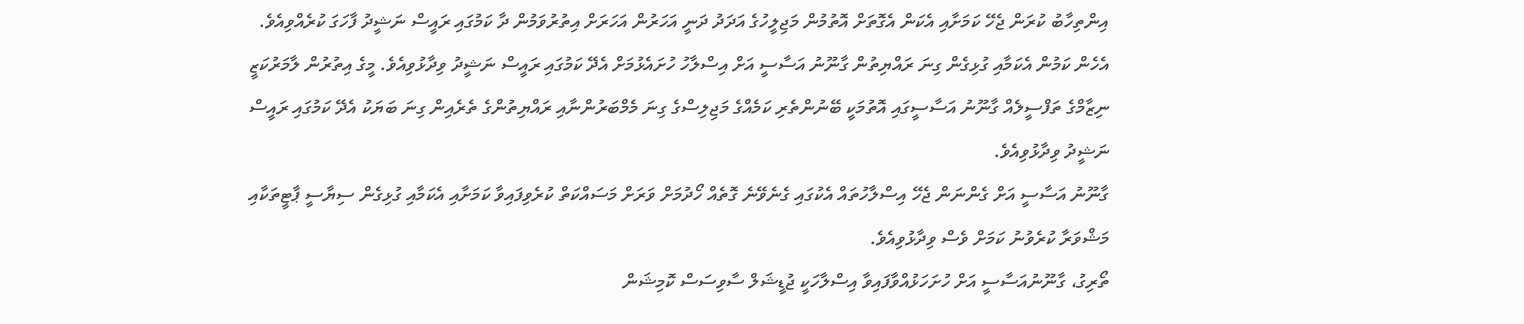އިންތިހާބު ކުރަން ޖެހޭ ކަމަށާއި އެކަން އެގޮތަށް އޮތުމުން މަޖިލީހުގެ އަދަދު ދަނީ އަހަރުން އަހަރަށް އިތުރުވަމުން ދާ ކަމުގައި ރައީސް ނަޝީދު ފާހަގަ ކުރެއްވިއެވެ.
އެހެން ކަމުން އެކަމާއި ގުޅިގެން ގިނަ ރައްޔިތުން ގާނޫނު އަސާސީ އަށް އިސްލާހު ހުށައެޅުމަށް އެދޭ ކަމުގައި ރައީސް ނަޝީދު ވިދާޅުވިއެވެ. މީގެ އިތުރުން ލާމަރުކަޒީ ނިޒާމްގެ ތަފްސީލެއް ގާނޫނު އަސާސީގައި އޮތުމަކީ ބޭނުންތެރި ކަމެއްގެ މަޖިލިސްގެ ގިނަ މެމްބަރުންނާއި ރައްޔިތުންގެ ތެރެއިން ގިނަ ބަޔަކު އެދޭ ކަމުގައި ރައީސް ނަޝީދު ވިދާޅުވިއެވެ.
ގާނޫނު އަސާސީ އަށް ގެންނަން ޖެހޭ އިސްލާހުތައް އެކުގައި ގެނެވޭނެ ގޮތެއް ހޯދުމަށް ވަރަށް މަސައްކަތް ކުރެވިފައިވާ ކަމަށާއި އެކަމާއި ގުޅިގެން ސިޔާސީ ޕާޓީތަކާއި މަޝްވަރާ ކުރެވުނު ކަމަށް ވެސް ވިދާޅުވިއެވެ.
ތޯރިގު، ގާނޫނުއަސާސީ އަށް ހުށަހަޅުއްވާފައިވާ އިސްލާހަކީ ޖުޑީޝަލް ސާވިސަސް ކޮމިޝަން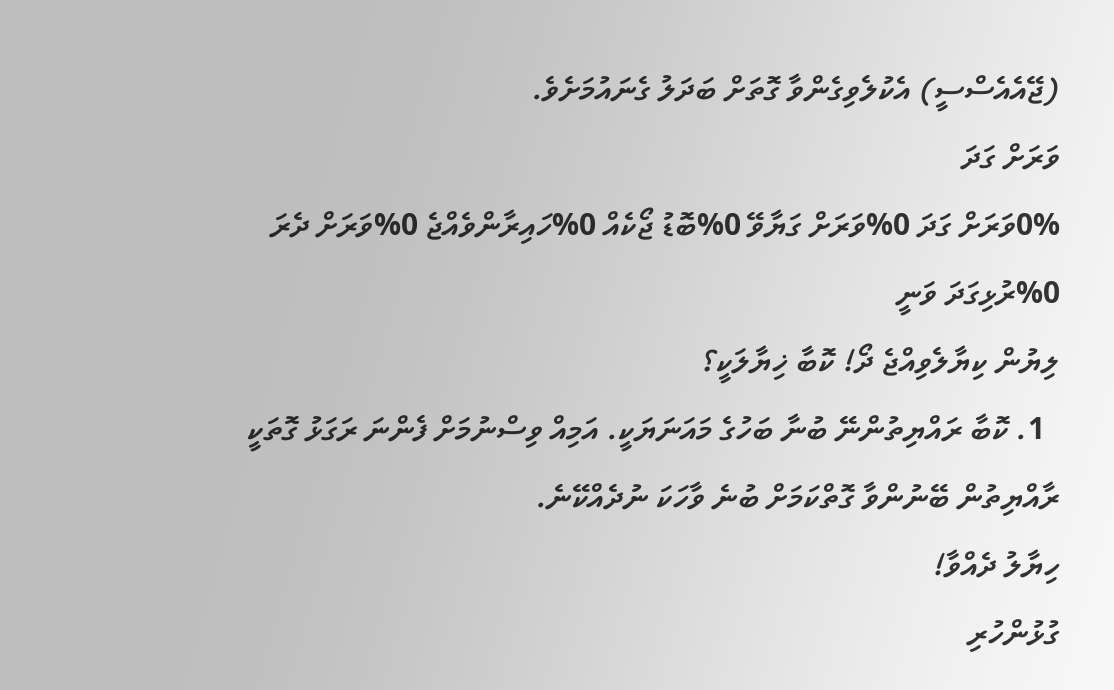(ޖޭއެއެސްސީ) އެކުލެވިގެންވާ ގޮތަށް ބަދަލު ގެނައުމަށެވެ.
ވަރަށް ގަދަ
0%ވަރަށް ގަދަ 0%ވަރަށް ގަޔާވޭ 0%ބޮޑު ޖޯކެއް 0%ހައިރާންވެއްޖެ 0%ވަރަށް ދެރަ 0%ރުޅިގަދަ ވަނީ
ލިޔުން ކިޔާލެވިއްޖެ ދޯ! ކޮބާ ޚިޔާލަކީ؟
  1. ކޮބާ ރައްޔިތުންނޭ ބުނާ ބަހުގެ މައަނަޔަކީ. އަމިއް ވިސްނުމަށް ފެންނަ ރަގަޅު ގޮތަކީ ރާއްޔިތުން ބޭނުންވާ ގޮތްކަމަށް ބުނެ ވާހަކަ ނުދެއްކޭނެ.
ހިޔާލު ދެއްވާ!
ގުޅުންހުރި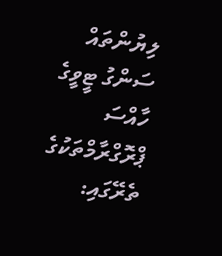ލިޔުންތައް
ސަންގު ޓީވީގެ ހާއްސަ ޕްރޮގްރާމްތަކުގެ ތެރޭގައި: